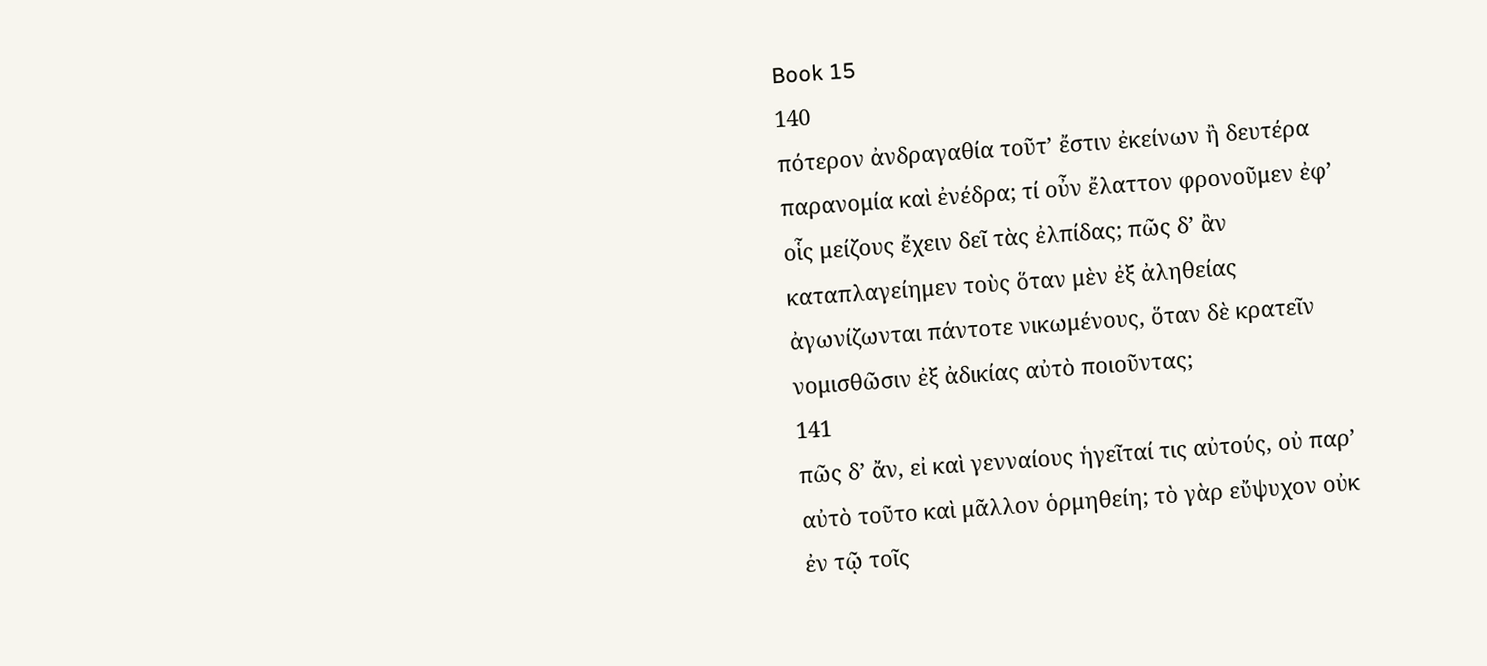Book 15
140
πότερον ἀνδραγαθία τοῦτʼ ἔστιν ἐκείνων ἢ δευτέρα παρανομία καὶ ἐνέδρα; τί οὖν ἔλαττον φρονοῦμεν ἐφʼ οἷς μείζους ἔχειν δεῖ τὰς ἐλπίδας; πῶς δʼ ἂν καταπλαγείημεν τοὺς ὅταν μὲν ἐξ ἀληθείας ἀγωνίζωνται πάντοτε νικωμένους, ὅταν δὲ κρατεῖν νομισθῶσιν ἐξ ἀδικίας αὐτὸ ποιοῦντας;
141
πῶς δʼ ἄν, εἰ καὶ γενναίους ἡγεῖταί τις αὐτούς, οὐ παρʼ αὐτὸ τοῦτο καὶ μᾶλλον ὁρμηθείη; τὸ γὰρ εὔψυχον οὐκ ἐν τῷ τοῖς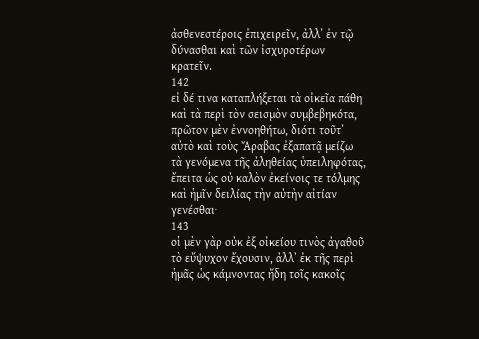ἀσθενεστέροις ἐπιχειρεῖν, ἀλλʼ ἐν τῷ δύνασθαι καὶ τῶν ἰσχυροτέρων κρατεῖν.
142
εἰ δέ τινα καταπλήξεται τὰ οἰκεῖα πάθη καὶ τὰ περὶ τὸν σεισμὸν συμβεβηκότα, πρῶτον μὲν ἐννοηθήτω, διότι τοῦτʼ αὐτὸ καὶ τοὺς Ἄραβας ἐξαπατᾷ μείζω τὰ γενόμενα τῆς ἀληθείας ὑπειληφότας, ἔπειτα ὡς οὐ καλὸν ἐκείνοις τε τόλμης καὶ ἡμῖν δειλίας τὴν αὐτὴν αἰτίαν γενέσθαι·
143
οἱ μὲν γὰρ οὐκ ἐξ οἰκείου τινὸς ἀγαθοῦ τὸ εὔψυχον ἔχουσιν, ἀλλʼ ἐκ τῆς περὶ ἡμᾶς ὡς κάμνοντας ἤδη τοῖς κακοῖς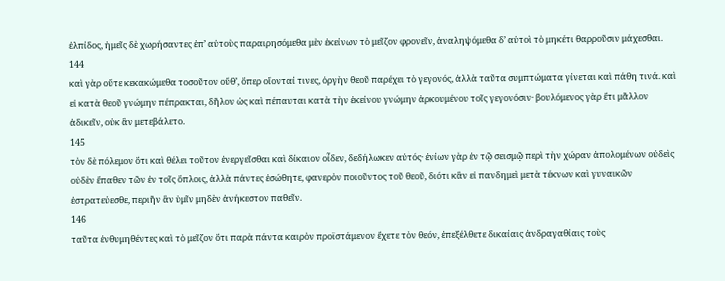ἐλπίδος, ἡμεῖς δὲ χωρήσαντες ἐπʼ αὐτοὺς παραιρησόμεθα μὲν ἐκείνων τὸ μεῖζον φρονεῖν, ἀναληψόμεθα δʼ αὐτοὶ τὸ μηκέτι θαρροῦσιν μάχεσθαι.
144
καὶ γὰρ οὔτε κεκακώμεθα τοσοῦτον οὔθʼ, ὅπερ οἴονταί τινες, ὀργὴν θεοῦ παρέχει τὸ γεγονός, ἀλλὰ ταῦτα συμπτώματα γίνεται καὶ πάθη τινά. καὶ εἰ κατὰ θεοῦ γνώμην πέπρακται, δῆλον ὡς καὶ πέπαυται κατὰ τὴν ἐκείνου γνώμην ἀρκουμένου τοῖς γεγονόσιν· βουλόμενος γὰρ ἔτι μᾶλλον ἀδικεῖν, οὐκ ἂν μετεβάλετο.
145
τὸν δὲ πόλεμον ὅτι καὶ θέλει τοῦτον ἐνεργεῖσθαι καὶ δίκαιον οἶδεν, δεδήλωκεν αὐτός· ἐνίων γὰρ ἐν τῷ σεισμῷ περὶ τὴν χώραν ἀπολομένων οὐδεὶς οὐδὲν ἔπαθεν τῶν ἐν τοῖς ὅπλοις, ἀλλὰ πάντες ἐσώθητε, φανερὸν ποιοῦντος τοῦ θεοῦ, διότι κἂν εἰ πανδημεὶ μετὰ τέκνων καὶ γυναικῶν ἐστρατεύεσθε, περιῆν ἂν ὑμῖν μηδὲν ἀνήκεστον παθεῖν.
146
ταῦτα ἐνθυμηθέντες καὶ τὸ μεῖζον ὅτι παρὰ πάντα καιρὸν προϊστάμενον ἔχετε τὸν θεόν, ἐπεξέλθετε δικαίαις ἀνδραγαθίαις τοὺς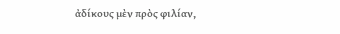ἀδίκους μὲν πρὸς φιλίαν,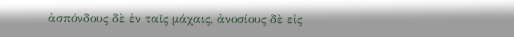ἀσπόνδους δὲ ἐν ταῖς μάχαις, ἀνοσίους δὲ εἰς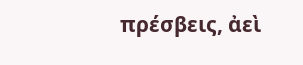πρέσβεις, ἀεὶ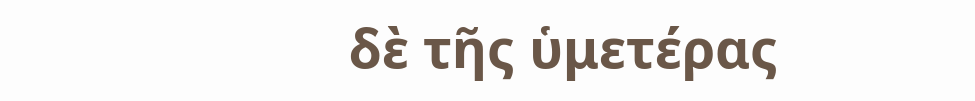δὲ τῆς ὑμετέρας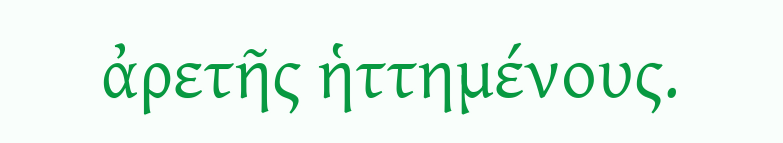ἀρετῆς ἡττημένους.